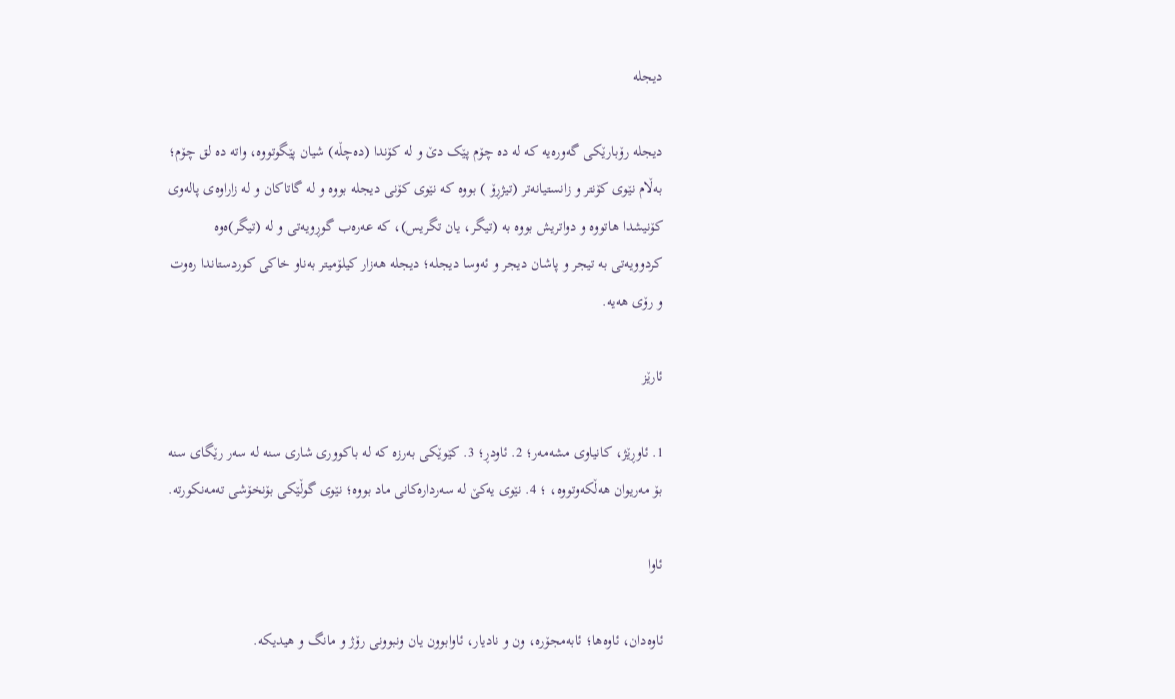دیجلە

دیجلە رۆبارێکی گەورەیە کە لە دە چۆم پێک دێ و لە کۆندا (دەچڵە) شیان پێگوتووە، واتە ده لق چۆم؛ بەڵام نێوی کۆنتر و زانستیانەتر (تیژڕۆ ) بووە کە نێوی کۆنی دیجلە بووە و لە گاتاکان و لە زاراوەی پالەوی کۆنیشدا هاتووە و دواتریش بووە بە (تیگر، یان تگریس)، کە عەرەب گوڕویەتی و لە (تیگر)ەوە کردوویەتی بە تیجر و پاشان دیجر و ئەوسا دیجله؛ دیجله هەزار کیلۆمیتر بەناو خاکی کوردستاندا رەوت و رۆی هەیە.

ئارێز

1. ئاوڕێژ، کانیاوی مشەمەر؛ 2. ئاودڕ؛ 3. کێوێکی بەرزە کە لە باکووری شاری سنە لە سەر رێگای سنە بۆ مەریوان هەڵکەوتووە، ؛ 4. نێوی یەکێ لە سەردارەکانی ماد بووە؛ نێوی گوڵێکی بۆنخۆشی تەمەنکورتە.

ئاوا

ئاوەدان، ئاوه‌ها؛ ئابه‌مجۆره‌، ون و نادیار، ئاوابوون یان ونبوونی رۆژ و مانگ و هیدیکه‌.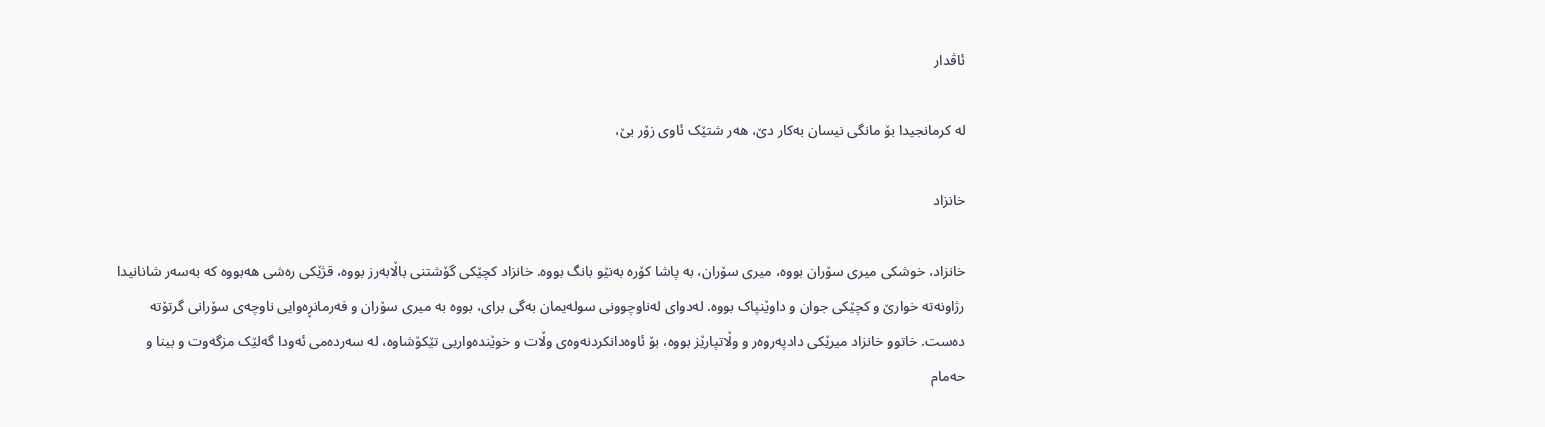ئاڤدار

لە کرمانجیدا بۆ مانگی نیسان بەکار دێ، هەر شتێک ئاوی زۆر بێ،

خانزاد

خانزاد، خوشکی میری سۆران بووه‌، میری سۆران، به‌ پاشا کۆره‌ به‌نێو بانگ بووه‌. خانزاد کچێکی گۆشتنی باڵابه‌رز بووه‌، قژێکی ره‌شی هه‌بووه‌ که‌ به‌سه‌ر شانانیدا رژاونه‌ته‌ خوارێ و کچێکی جوان و داوێنپاک بووه‌. له‌دوای له‌ناوچوونی سوله‌یمان به‌گی برای، بووه‌ به‌ میری سۆران و فه‌رمانڕه‌وایی ناوچه‌ی سۆرانی گرتۆته‌ ده‌ست. خاتوو خانزاد میرێکی دادپه‌روه‌ر و وڵاتپارێز بووه‌، بۆ ئاوه‌دانکردنه‌وه‌ی وڵات و خوێنده‌واریی تێکۆشاوه‌، له‌ سه‌رده‌می ئه‌ودا گه‌لێک مزگه‌وت و بینا و حه‌مام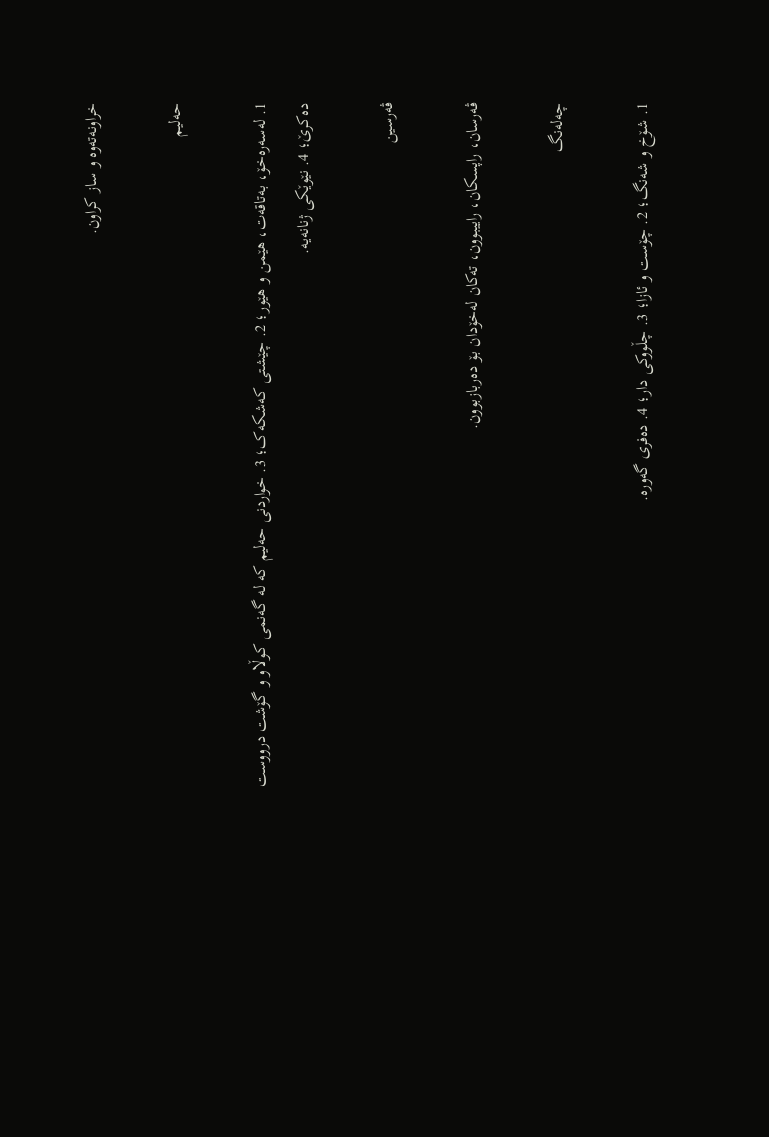خراونه‌ته‌وه‌ و ساز کراون.

حەلیم

1. له‌سه‌ره‌خۆ، به‌تاقه‌ت، هێمن و هێور؛ 2. چێشتی که‌شکه‌ک؛ 3. خواردنی حه‌لیم که‌ له‌ گه‌نمی کوڵاو و گۆشت درووست ده‌کرێ؛ 4. نێوێکی ژنانه‌یه‌.

ڤەرسین

ڤەرسان، راپسکان، راییبوون، تەکان لەخۆدان بۆ دەربازبوون.

چەلەنگ

1. شۆخ و شه‌نگ؛ 2. چۆست و ئازا؛ 3. چڵووکی دار؛ 4. ده‌فری گه‌وره‌.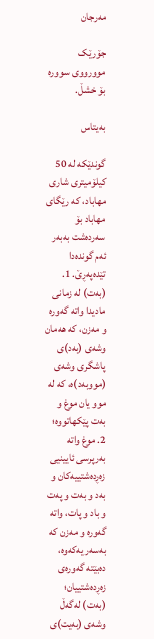مەرجان

جۆرێک موورووی سوورە بۆ خشڵ.

بەیتاس

گوندێکە لە 50 کیلۆمیتری شاری مهاباد، کە رێگای مهاباد بۆ سەردەشت بەبەر ئەم گوندەدا تێدەپەڕێ. 1. (بەت) لە زمانی مادیدا واتە گەورە و مەزن، کە هەمان وشەی (بەد)ی پاشگری وشەی (مووبەد)ە، کە لە موو یان موغ و بەت پێکهاتووە؛ 2. موغ واتە بەرپرسی ئایینیی زەڕدەشتییەکان و بەد و بەت و پەت و باد و پات، واتە گەورە و مەزن کە بەسەر یەکەوە، دەبێتە گەورەی زەڕدەشتییان؛ (بەت) لەگەڵ وشەی (بەیت)ی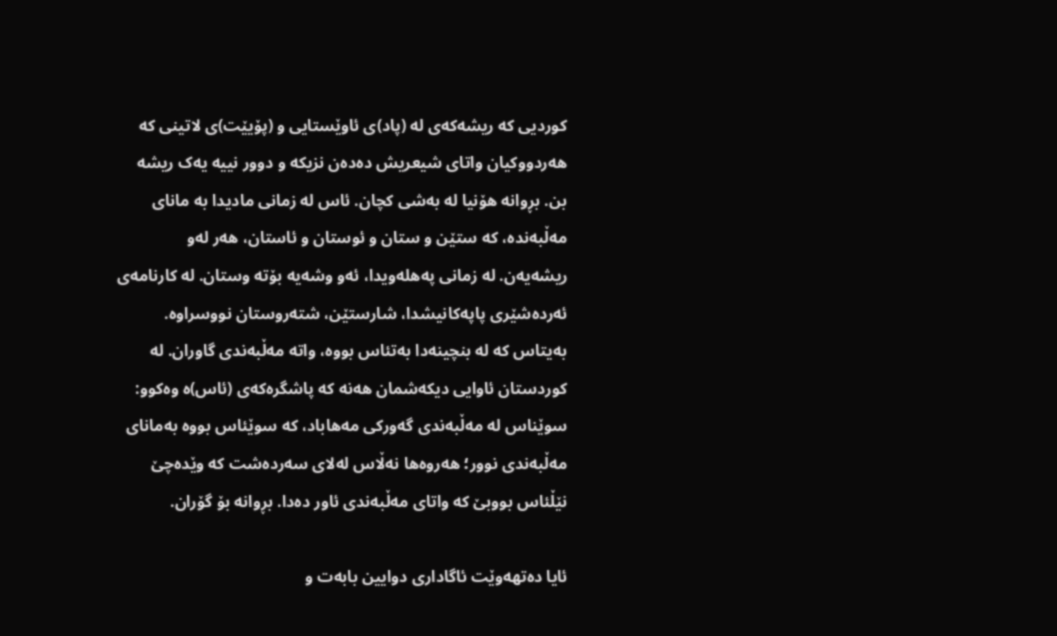کوردیی کە ریشەکەی لە (پاد)ی ئاوێستایی و (پۆیێت)ی لاتینی کە هەردووکیان واتای شیعریش دەدەن نزیکە و دوور نییە یەک ریشە بن. بڕوانە هۆنیا لە بەشی کچان. ئاس لە زمانی مادیدا بە مانای مەڵبەندە، کە ستێن و ستان و ئوستان و ئاستان، هەر لەو ریشەیەن. لە زمانی پەهلەویدا، ئەو وشەیە بۆتە وستان. لە کارنامەی ئەردەشێری پاپەکانیشدا، شارستێن، شتەروستان نووسراوە. بەیتاس کە لە بنچینەدا بەتئاس بووە، واتە مەڵبەندی گاوران. لە کوردستان ئاوایی دیکەشمان هەنە کە پاشگرەکەی (ئاس)ە وەکوو: سوێناس لە مەڵبەندی گەورکی مەهاباد، کە سوێئاس بووە بەمانای مەڵبەندی نوور؛ هەروەها نەڵاس لەلای سەردەشت کە وێدەچێ نێڵئاس بووبێ کە واتای مەڵبەندی ئاور دەدا. بڕوانە بۆ گۆران.

ئایا دەتهەوێت ئاگاداری دوایین بابەت و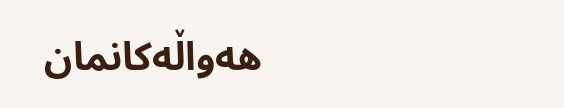هەواڵەکانمان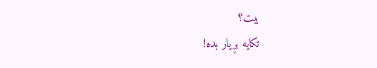بیت؟
تکایە بڕیار بدە!